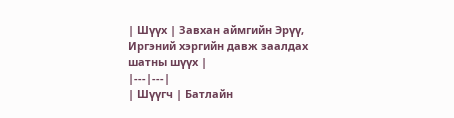| Шүүх | Завхан аймгийн Эрүү, Иргэний хэргийн давж заалдах шатны шүүх |
|---|---|
| Шүүгч | Батлайн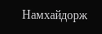Намхайдорж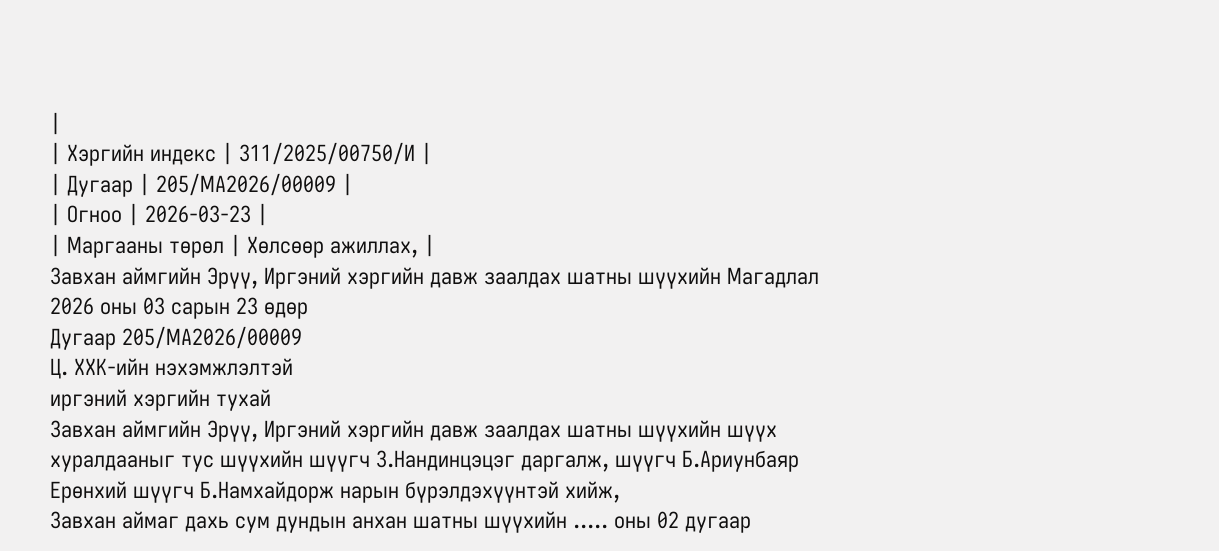|
| Хэргийн индекс | 311/2025/00750/И |
| Дугаар | 205/МА2026/00009 |
| Огноо | 2026-03-23 |
| Маргааны төрөл | Хөлсөөр ажиллах, |
Завхан аймгийн Эрүү, Иргэний хэргийн давж заалдах шатны шүүхийн Магадлал
2026 оны 03 сарын 23 өдөр
Дугаар 205/МА2026/00009
Ц. ХХК-ийн нэхэмжлэлтэй
иргэний хэргийн тухай
Завхан аймгийн Эрүү, Иргэний хэргийн давж заалдах шатны шүүхийн шүүх хуралдааныг тус шүүхийн шүүгч З.Нандинцэцэг даргалж, шүүгч Б.Ариунбаяр Ерөнхий шүүгч Б.Намхайдорж нарын бүрэлдэхүүнтэй хийж,
Завхан аймаг дахь сум дундын анхан шатны шүүхийн ..... оны 02 дугаар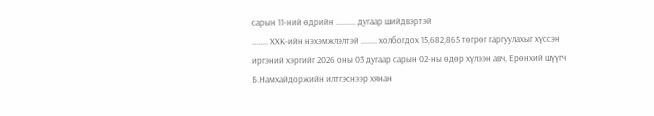сарын 11-ний өдрийн .......... дугаар шийдвэртэй
........ ХХК-ийн нэхэмжлэлтэй ........ холбогдох 15,682,865 төгрөг гаргуулахыг хүссэн иргэний хэргийг 2026 оны 03 дугаар сарын 02-ны өдөр хүлээн авч, Ерөнхий шүүгч Б.Намхайдоржийн илтгэснээр хянан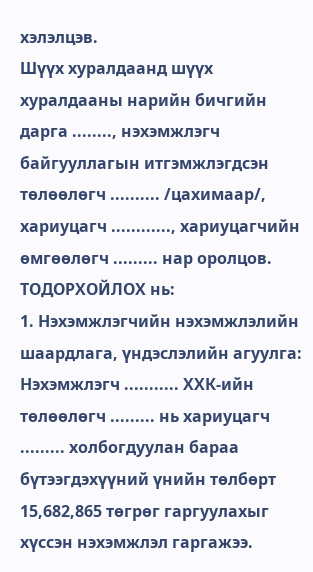хэлэлцэв.
Шүүх хуралдаанд шүүх хуралдааны нарийн бичгийн дарга ........, нэхэмжлэгч байгууллагын итгэмжлэгдсэн төлөөлөгч .......... /цахимаар/, хариуцагч ............, хариуцагчийн өмгөөлөгч ......... нар оролцов.
ТОДОРХОЙЛОХ нь:
1. Нэхэмжлэгчийн нэхэмжлэлийн шаардлага, үндэслэлийн агуулга:
Нэхэмжлэгч ........... ХХК-ийн төлөөлөгч ......... нь хариуцагч ......... холбогдуулан бараа бүтээгдэхүүний үнийн төлбөрт 15,682,865 төгрөг гаргуулахыг хүссэн нэхэмжлэл гаргажээ.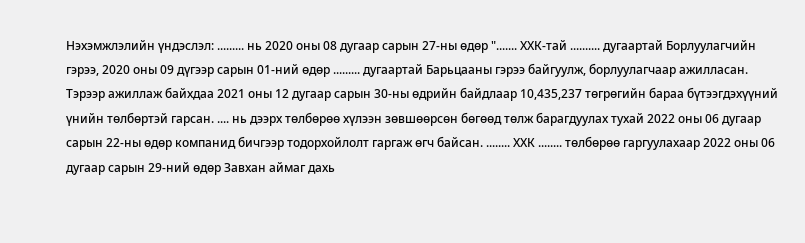Нэхэмжлэлийн үндэслэл: ......... нь 2020 оны 08 дугаар сарын 27-ны өдөр "....... ХХК-тай .......... дугаартай Борлуулагчийн гэрээ, 2020 оны 09 дүгээр сарын 01-ний өдөр ......... дугаартай Барьцааны гэрээ байгуулж, борлуулагчаар ажилласан. Тэрээр ажиллаж байхдаа 2021 оны 12 дугаар сарын 30-ны өдрийн байдлаар 10,435,237 төгрөгийн бараа бүтээгдэхүүний үнийн төлбөртэй гарсан. .... нь дээрх төлбөрөө хүлээн зөвшөөрсөн бөгөөд төлж барагдуулах тухай 2022 оны 06 дугаар сарын 22-ны өдөр компанид бичгээр тодорхойлолт гаргаж өгч байсан. ........ ХХК ........ төлбөрөө гаргуулахаар 2022 оны 06 дугаар сарын 29-ний өдөр Завхан аймаг дахь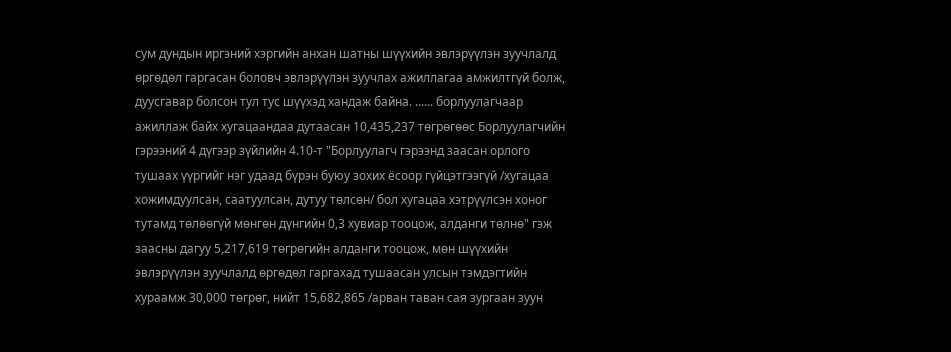сум дундын иргэний хэргийн анхан шатны шүүхийн эвлэрүүлэн зуучлалд өргөдөл гаргасан боловч эвлэрүүлэн зуучлах ажиллагаа амжилтгүй болж, дуусгавар болсон тул тус шүүхэд хандаж байна. ...... борлуулагчаар ажиллаж байх хугацаандаа дутаасан 10,435,237 төгрөгөөс Борлуулагчийн гэрээний 4 дүгээр зүйлийн 4.10-т "Борлуулагч гэрээнд заасан орлого тушаах үүргийг нэг удаад бүрэн буюу зохих ёсоор гүйцэтгээгүй /хугацаа хожимдуулсан, саатуулсан, дутуу төлсөн/ бол хугацаа хэтрүүлсэн хоног тутамд төлөөгүй мөнгөн дүнгийн 0,3 хувиар тооцож, алданги төлнө" гэж заасны дагуу 5,217,619 төгрөгийн алданги тооцож, мөн шүүхийн эвлэрүүлэн зуучлалд өргөдөл гаргахад тушаасан улсын тэмдэгтийн хураамж 30,000 төгрөг, нийт 15,682,865 /арван таван сая зургаан зуун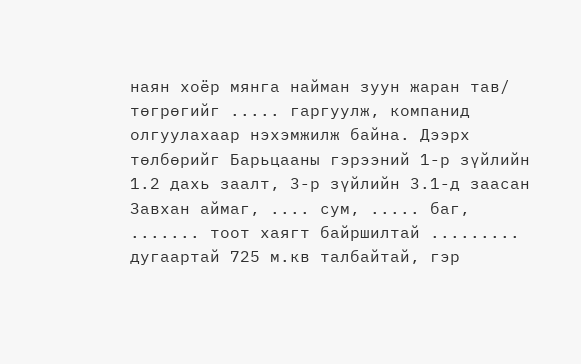наян хоёр мянга найман зуун жаран тав/ төгрөгийг ..... гаргуулж, компанид олгуулахаар нэхэмжилж байна. Дээрх төлбөрийг Барьцааны гэрээний 1-р зүйлийн 1.2 дахь заалт, 3-р зүйлийн 3.1-д заасан Завхан аймаг, .... сум, ..... баг, ....... тоот хаягт байршилтай ......... дугаартай 725 м.кв талбайтай, гэр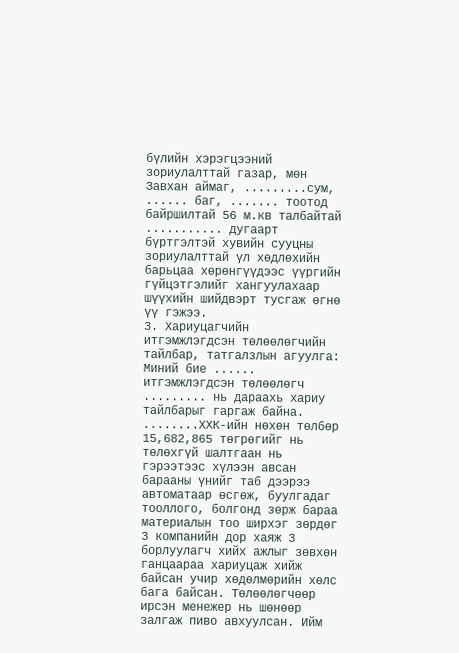бүлийн хэрэгцээний зориулалттай газар, мөн Завхан аймаг, .........сум, ...... баг, ....... тоотод байршилтай 56 м.кв талбайтай ........... дугаарт бүртгэлтэй хувийн сууцны зориулалттай үл хөдлөхийн барьцаа хөрөнгүүдээс үүргийн гүйцэтгэлийг хангуулахаар шүүхийн шийдвэрт тусгаж өгнө үү гэжээ.
3. Хариуцагчийн итгэмжлэгдсэн төлөөлөгчийн тайлбар, татгалзлын агуулга: Миний бие ...... итгэмжлэгдсэн төлөөлөгч ......... нь дараахь хариу тайлбарыг гаргаж байна. ........ХХК-ийн нөхөн төлбөр 15,682,865 төгрөгийг нь төлөхгүй шалтгаан нь гэрээтээс хүлээн авсан барааны үнийг таб дээрээ автоматаар өсгөж, буулгадаг тооллого, болгонд зөрж бараа материалын тоо ширхэг зөрдөг 3 компанийн дор хаяж 3 борлуулагч хийх ажлыг зөвхөн ганцаараа хариуцаж хийж байсан учир хөдөлмөрийн хөлс бага байсан. Төлөөлөгчөөр ирсэн менежер нь шөнөөр залгаж пиво авхуулсан. Ийм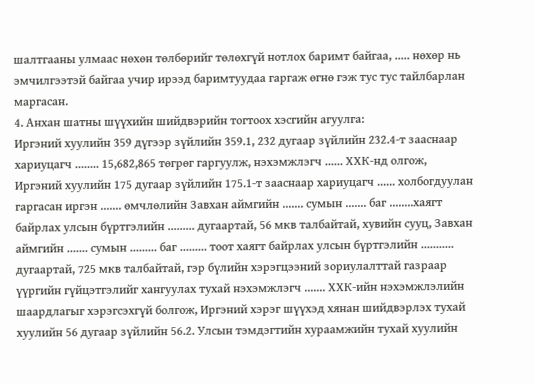шалтгааны улмаас нөхөн төлбөрийг төлөхгүй нотлох баримт байгаа, ..... нөхөр нь эмчилгээтэй байгаа учир ирээд баримтуудаа гаргаж өгнө гэж тус тус тайлбарлан маргасан.
4. Анхан шатны шүүхийн шийдвэрийн тогтоох хэсгийн агуулга:
Иргэний хуулийн 359 дүгээр зүйлийн 359.1, 232 дугаар зүйлийн 232.4-т зааснаар хариуцагч ........ 15,682,865 төгрөг гаргуулж, нэхэмжлэгч ...... ХХК-нд олгож, Иргэний хуулийн 175 дугаар зүйлийн 175.1-т зааснаар хариуцагч ...... холбогдуулан гаргасан иргэн ....... өмчлөлийн Завхан аймгийн ....... сумын ....... баг ........хаягт байрлах улсын бүртгэлийн ......... дугаартай, 56 мкв талбайтай, хувийн сууц, Завхан аймгийн ....... сумын ......... баг ......... тоот хаягт байрлах улсын бүртгэлийн ........... дугаартай, 725 мкв талбайтай, гэр бүлийн хэрэгцээний зориулалттай газраар үүргийн гүйцэтгэлийг хангуулах тухай нэхэмжлэгч ....... ХХК-ийн нэхэмжлэлийн шаардлагыг хэрэгсэхгүй болгож, Иргэний хэрэг шүүхэд хянан шийдвэрлэх тухай хуулийн 56 дугаар зүйлийн 56.2. Улсын тэмдэгтийн хураамжийн тухай хуулийн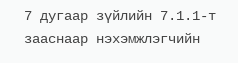7 дугаар зүйлийн 7.1.1-т зааснаар нэхэмжлэгчийн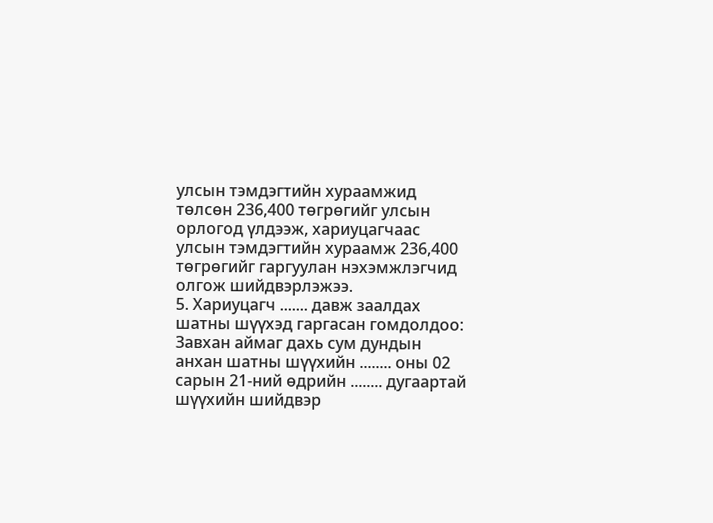улсын тэмдэгтийн хураамжид төлсөн 236,400 төгрөгийг улсын орлогод үлдээж, хариуцагчаас улсын тэмдэгтийн хураамж 236,400 төгрөгийг гаргуулан нэхэмжлэгчид олгож шийдвэрлэжээ.
5. Хариуцагч ....... давж заалдах шатны шүүхэд гаргасан гомдолдоо:
Завхан аймаг дахь сум дундын анхан шатны шүүхийн ........ оны 02 сарын 21-ний өдрийн ........ дугаартай шүүхийн шийдвэр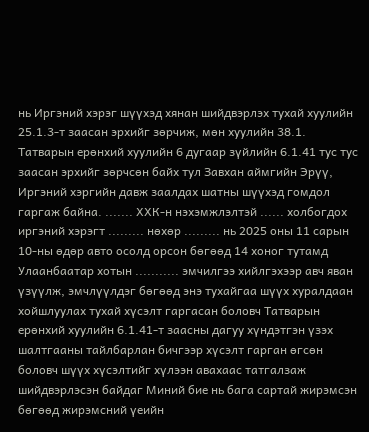нь Иргэний хэрэг шүүхэд хянан шийдвэрлэх тухай хуулийн 25.1.3-т заасан эрхийг зөрчиж, мөн хуулийн 38.1. Татварын ерөнхий хуулийн 6 дугаар зүйлийн 6.1.41 тус тус заасан эрхийг зөрчсөн байх тул Завхан аймгийн Эрүү, Иргэний хэргийн давж заалдах шатны шүүхэд гомдол гаргаж байна. ....... ХХК-н нэхэмжлэлтэй ...... холбогдох иргэний хэрэгт ......... нөхөр ......... нь 2025 оны 11 сарын 10-ны өдөр авто осолд орсон бөгөөд 14 хоног тутамд Улаанбаатар хотын ........... эмчилгээ хийлгэхээр авч яван үзүүлж, эмчлүүлдэг бөгөөд энэ тухайгаа шүүх хуралдаан хойшлуулах тухай хүсэлт гаргасан боловч Татварын ерөнхий хуулийн 6.1.41-т заасны дагуу хүндэтгэн үзэх шалтгааны тайлбарлан бичгээр хүсэлт гарган өгсөн боловч шүүх хүсэлтийг хүлээн авахаас татгалзаж шийдвэрлэсэн байдаг Миний бие нь бага сартай жирэмсэн бөгөөд жирэмсний үеийн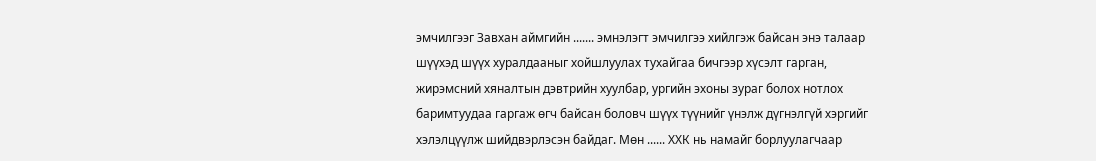эмчилгээг Завхан аймгийн ....... эмнэлэгт эмчилгээ хийлгэж байсан энэ талаар шүүхэд шүүх хуралдааныг хойшлуулах тухайгаа бичгээр хүсэлт гарган, жирэмсний хяналтын дэвтрийн хуулбар, ургийн эхоны зураг болох нотлох баримтуудаа гаргаж өгч байсан боловч шүүх түүнийг үнэлж дүгнэлгүй хэргийг хэлэлцүүлж шийдвэрлэсэн байдаг. Мөн ...... ХХК нь намайг борлуулагчаар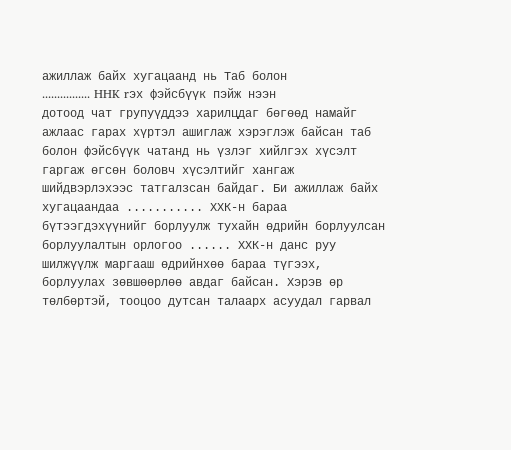ажиллаж байх хугацаанд нь Таб болон ................ HHK rэх фэйсбүүк пэйж нээн дотоод чат групуүддээ харилцдаг бөгөөд намайг ажлаас гарах хүртэл ашиглаж хэрэглэж байсан таб болон фэйсбүүк чатанд нь үзлэг хийлгэх хүсэлт гаргаж өгсөн боловч хүсэлтийг хангаж шийдвэрлэхээс татгалзсан байдаг. Би ажиллаж байх хугацаандаа ........... ХХК-н бараа бүтээгдэхүүнийг борлуулж тухайн өдрийн борлуулсан борлуулалтын орлогоо ...... ХХК-н данс руу шилжүүлж маргааш өдрийнхөө бараа түгээх, борлуулах зөвшөөрлөө авдаг байсан. Хэрэв өр төлбөртэй, тооцоо дутсан талаарх асуудал гарвал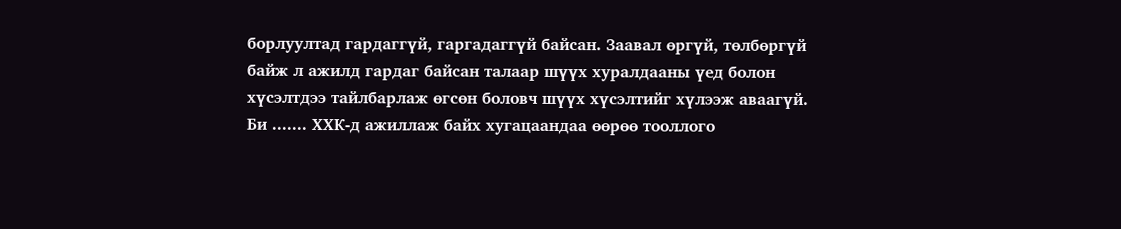борлуултад гардаггүй, гаргадаггүй байсан. Заавал өргүй, төлбөргүй байж л ажилд гардаг байсан талаар шүүх хуралдааны үед болон хүсэлтдээ тайлбарлаж өгсөн боловч шүүх хүсэлтийг хүлээж аваагүй. Би ....... ХХК-д ажиллаж байх хугацаандаа өөрөө тооллого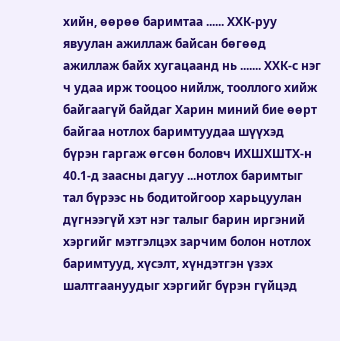хийн, өөрөө баримтаа ...... ХХК-руу явуулан ажиллаж байсан бөгөөд ажиллаж байх хугацаанд нь ....... ХХК-с нэг ч удаа ирж тооцоо нийлж, тооллого хийж байгаагүй байдаг Харин миний бие өөрт байгаа нотлох баримтуудаа шүүхэд бүрэн гаргаж өгсөн боловч ИХШХШТХ-н 40.1-д заасны дагуу ...нотлох баримтыг тал бүрээс нь бодитойгоор харьцуулан дүгнээгүй хэт нэг талыг барин иргэний хэргийг мэтгэлцэх зарчим болон нотлох баримтууд, хүсэлт, хүндэтгэн үзэх шалтгаануудыг хэргийг бүрэн гүйцэд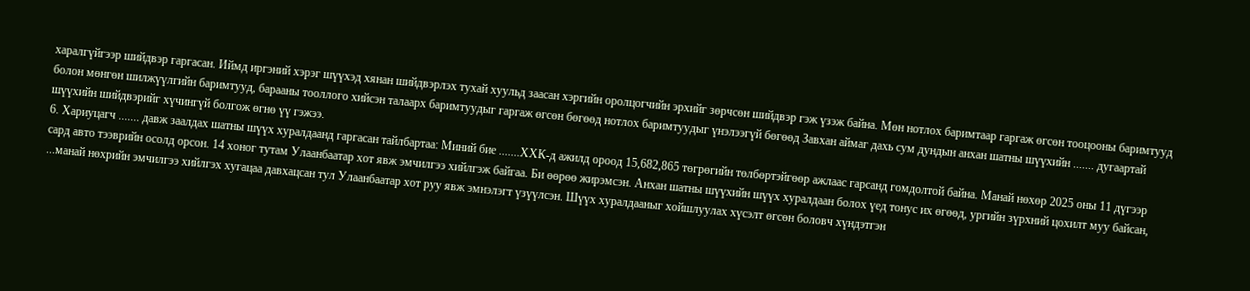харалгүйгээр шийдвэр гаргасан. Иймд иргэний хэрэг шүүхэд хянан шийдвэрлэх тухай хуульд заасан хэргийн оролцогчийн эрхийг зөрчсөн шийдвэр гэж үзэж байна. Мөн нотлох баримтаар гаргаж өгсөн тооцооны баримтууд болон мөнгөн шилжүүлгийн баримтууд, барааны тооллого хийсэн талаарх баримтуудыг гаргаж өгсөн бөгөөд нотлох баримтуудыг үнэлээгүй бөгөөд Завхан аймаг дахь сум дундын анхан шатны шүүхийн ....... дугаартай шүүхийн шийдвэрийг хүчингүй болгож өгнө үү гэжээ.
6. Хариуцагч ....... давж заалдах шатны шүүх хуралдаанд гаргасан тайлбартаа: Миний бие .......ХХК-д ажилд ороод 15,682,865 төгрөгийн төлбөртэйгөөр ажлаас гарсанд гомдолтой байна. Манай нөхөр 2025 оны 11 дүгээр сард авто тээврийн осолд орсон. 14 хоног тутам Улаанбаатар хот явж эмчилгээ хийлгэж байгаа. Би өөрөө жирэмсэн. Анхан шатны шүүхийн шүүх хуралдаан болох үед тонус их өгөөд, ургийн зүрхний цохилт муу байсан, ...манай нөхрийн эмчилгээ хийлгэх хугацаа давхацсан тул Улаанбаатар хот руу явж эмнэлэгт үзүүлсэн. Шүүх хуралдааныг хойшлуулах хүсэлт өгсөн боловч хүндэтгэн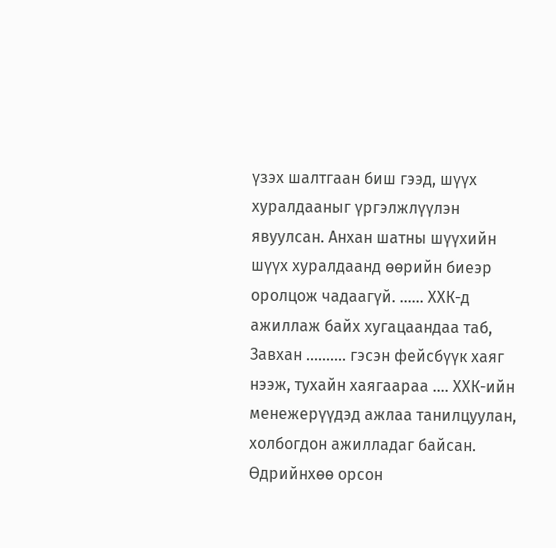үзэх шалтгаан биш гээд, шүүх хуралдааныг үргэлжлүүлэн явуулсан. Анхан шатны шүүхийн шүүх хуралдаанд өөрийн биеэр оролцож чадаагүй. ...... ХХК-д ажиллаж байх хугацаандаа таб, Завхан .......... гэсэн фейсбүүк хаяг нээж, тухайн хаягаараа .... ХХК-ийн менежерүүдэд ажлаа танилцуулан, холбогдон ажилладаг байсан. Өдрийнхөө орсон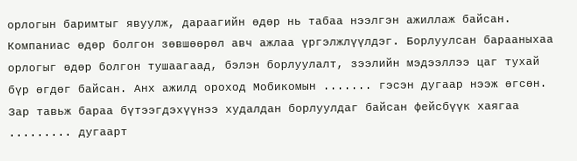орлогын баримтыг явуулж, дараагийн өдөр нь табаа нээлгэн ажиллаж байсан. Компаниас өдөр болгон зөвшөөрөл авч ажлаа үргэлжлүүлдэг. Борлуулсан барааныхаа орлогыг өдөр болгон тушаагаад, бэлэн борлуулалт, зээлийн мэдээллээ цаг тухай бүр өгдөг байсан. Анх ажилд ороход Мобикомын ....... гэсэн дугаар нээж өгсөн. Зар тавьж бараа бүтээгдэхүүнээ худалдан борлуулдаг байсан фейсбүүк хаягаа ......... дугаарт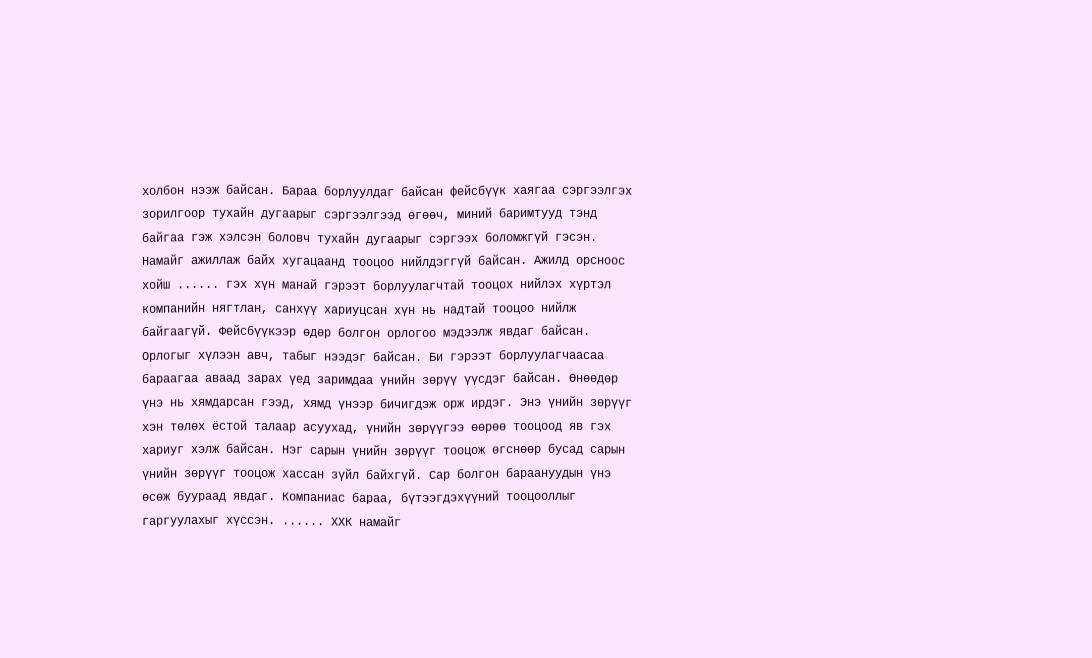холбон нээж байсан. Бараа борлуулдаг байсан фейсбүүк хаягаа сэргээлгэх зорилгоор тухайн дугаарыг сэргээлгээд өгөөч, миний баримтууд тэнд байгаа гэж хэлсэн боловч тухайн дугаарыг сэргээх боломжгүй гэсэн. Намайг ажиллаж байх хугацаанд тооцоо нийлдэггүй байсан. Ажилд орсноос хойш ...... гэх хүн манай гэрээт борлуулагчтай тооцох нийлэх хүртэл компанийн нягтлан, санхүү хариуцсан хүн нь надтай тооцоо нийлж байгаагүй. Фейсбүүкээр өдөр болгон орлогоо мэдээлж явдаг байсан. Орлогыг хүлээн авч, табыг нээдэг байсан. Би гэрээт борлуулагчаасаа бараагаа аваад зарах үед заримдаа үнийн зөрүү үүсдэг байсан. Өнөөдөр үнэ нь хямдарсан гээд, хямд үнээр бичигдэж орж ирдэг. Энэ үнийн зөрүүг хэн төлөх ёстой талаар асуухад, үнийн зөрүүгээ өөрөө тооцоод яв гэх хариуг хэлж байсан. Нэг сарын үнийн зөрүүг тооцож өгснөөр бусад сарын үнийн зөрүүг тооцож хассан зүйл байхгүй. Сар болгон бараануудын үнэ өсөж буураад явдаг. Компаниас бараа, бүтээгдэхүүний тооцооллыг гаргуулахыг хүссэн. ...... ХХК намайг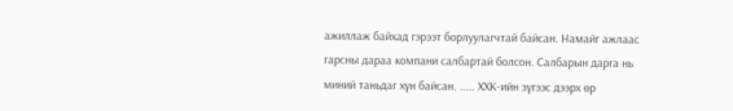ажиллаж байхад гэрээт борлуулагчтай байсан. Намайг ажлаас гарсны дараа компани салбартай болсон. Салбарын дарга нь миний таньдаг хүн байсан. ..... ХХК-ийн зүгээс дээрх өр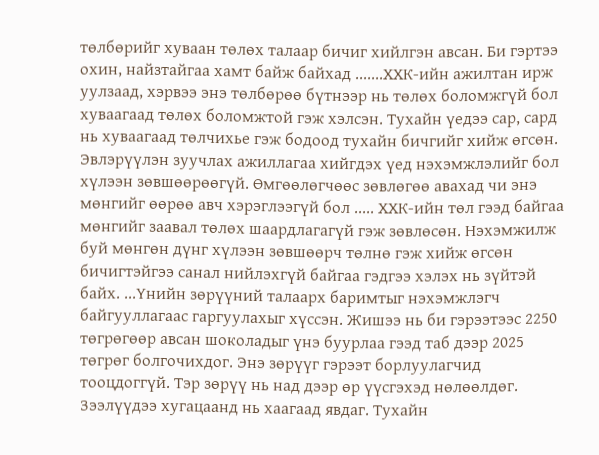төлбөрийг хуваан төлөх талаар бичиг хийлгэн авсан. Би гэртээ охин, найзтайгаа хамт байж байхад .......ХХК-ийн ажилтан ирж уулзаад, хэрвээ энэ төлбөрөө бүтнээр нь төлөх боломжгүй бол хуваагаад төлөх боломжтой гэж хэлсэн. Тухайн үедээ сар, сард нь хуваагаад төлчихье гэж бодоод тухайн бичгийг хийж өгсөн. Эвлэрүүлэн зуучлах ажиллагаа хийгдэх үед нэхэмжлэлийг бол хүлээн зөвшөөрөөгүй. Өмгөөлөгчөөс зөвлөгөө авахад чи энэ мөнгийг өөрөө авч хэрэглээгүй бол ..... ХХК-ийн төл гээд байгаа мөнгийг заавал төлөх шаардлагагүй гэж зөвлөсөн. Нэхэмжилж буй мөнгөн дүнг хүлээн зөвшөөрч төлнө гэж хийж өгсөн бичигтэйгээ санал нийлэхгүй байгаа гэдгээ хэлэх нь зүйтэй байх. ...Үнийн зөрүүний талаарх баримтыг нэхэмжлэгч байгууллагаас гаргуулахыг хүссэн. Жишээ нь би гэрээтээс 2250 төгрөгөөр авсан шоколадыг үнэ буурлаа гээд таб дээр 2025 төгрөг болгочихдог. Энэ зөрүүг гэрээт борлуулагчид тооцдоггүй. Тэр зөрүү нь над дээр өр үүсгэхэд нөлөөлдөг. Зээлүүдээ хугацаанд нь хаагаад явдаг. Тухайн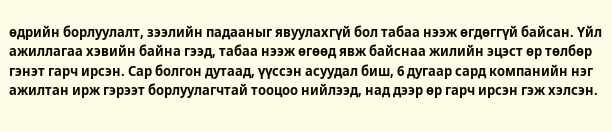өдрийн борлуулалт, зээлийн падааныг явуулахгүй бол табаа нээж өгдөггүй байсан. Үйл ажиллагаа хэвийн байна гээд, табаа нээж өгөөд явж байснаа жилийн эцэст өр төлбөр гэнэт гарч ирсэн. Сар болгон дутаад, үүссэн асуудал биш, 6 дугаар сард компанийн нэг ажилтан ирж гэрээт борлуулагчтай тооцоо нийлээд, над дээр өр гарч ирсэн гэж хэлсэн.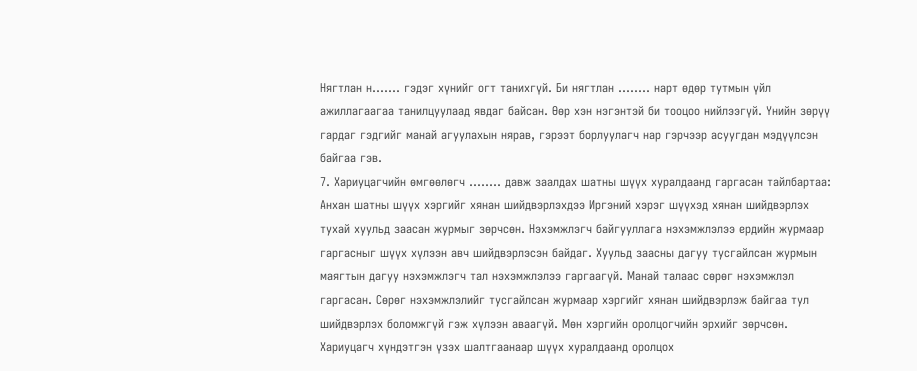Нягтлан н....... гэдэг хүнийг огт танихгүй. Би нягтлан ........ нарт өдөр тутмын үйл ажиллагаагаа танилцуулаад явдаг байсан. Өөр хэн нэгэнтэй би тооцоо нийлээгүй. Үнийн зөрүү гардаг гэдгийг манай агуулахын нярав, гэрээт борлуулагч нар гэрчээр асуугдан мэдүүлсэн байгаа гэв.
7. Хариуцагчийн өмгөөлөгч ........ давж заалдах шатны шүүх хуралдаанд гаргасан тайлбартаа: Анхан шатны шүүх хэргийг хянан шийдвэрлэхдээ Иргэний хэрэг шүүхэд хянан шийдвэрлэх тухай хуульд заасан журмыг зөрчсөн. Нэхэмжлэгч байгууллага нэхэмжлэлээ ердийн журмаар гаргасныг шүүх хүлээн авч шийдвэрлэсэн байдаг. Хуульд заасны дагуу тусгайлсан журмын маягтын дагуу нэхэмжлэгч тал нэхэмжлэлээ гаргаагүй. Манай талаас сөрөг нэхэмжлэл гаргасан. Сөрөг нэхэмжлэлийг тусгайлсан журмаар хэргийг хянан шийдвэрлэж байгаа тул шийдвэрлэх боломжгүй гэж хүлээн аваагүй. Мөн хэргийн оролцогчийн эрхийг зөрчсөн. Хариуцагч хүндэтгэн үзэх шалтгаанаар шүүх хуралдаанд оролцох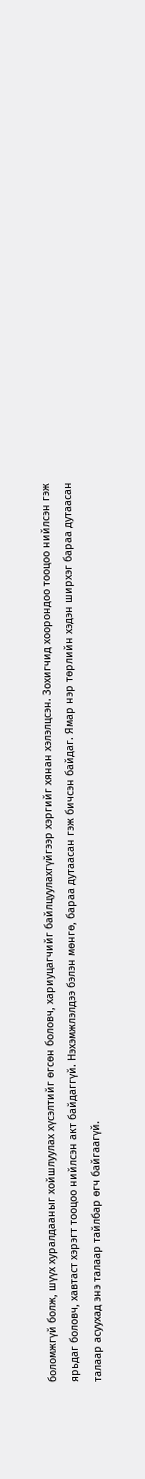боломжгүй болж, шүүх хуралдааныг хойшлуулах хүсэлтийг өгсөн боловч, хариуцагчийг байлцуулахгүйгээр хэргийг хянан хэлэлцсэн. Зохигчид хоорондоо тооцоо нийлсэн гэж ярьдаг боловч, хавтаст хэрэгт тооцоо нийлсэн акт байдаггүй. Нэхэмжлэлдээ бэлэн мөнгө, бараа дутаасан гэж бичсэн байдаг. Ямар нэр төрлийн хэдэн ширхэг бараа дутаасан талаар асуухад энэ талаар тайлбар өгч байгаагүй.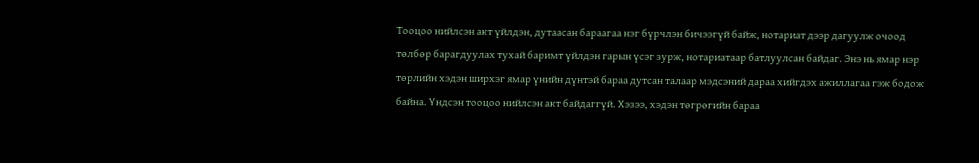Тооцоо нийлсэн акт үйлдэн, дутаасан бараагаа нэг бүрчлэн бичээгүй байж, нотариат дээр дагуулж очоод төлбөр барагдуулах тухай баримт үйлдэн гарын үсэг зурж, нотариатаар батлуулсан байдаг. Энэ нь ямар нэр төрлийн хэдэн ширхэг ямар үнийн дүнтэй бараа дутсан талаар мэдсэний дараа хийгдэх ажиллагаа гэж бодож байна. Үндсэн тооцоо нийлсэн акт байдаггүй. Хэзээ, хэдэн төгрөгийн бараа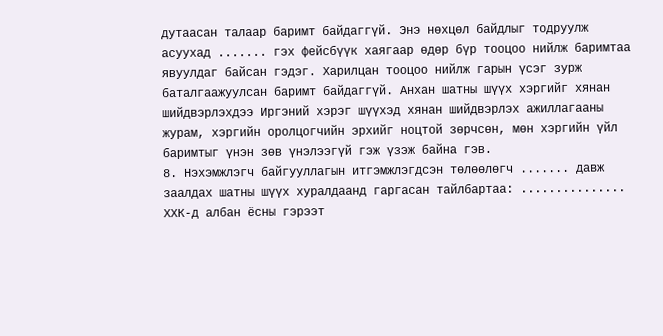дутаасан талаар баримт байдаггүй. Энэ нөхцөл байдлыг тодруулж асуухад ....... гэх фейсбүүк хаягаар өдөр бүр тооцоо нийлж баримтаа явуулдаг байсан гэдэг. Харилцан тооцоо нийлж гарын үсэг зурж баталгаажуулсан баримт байдаггүй. Анхан шатны шүүх хэргийг хянан шийдвэрлэхдээ Иргэний хэрэг шүүхэд хянан шийдвэрлэх ажиллагааны журам, хэргийн оролцогчийн эрхийг ноцтой зөрчсөн, мөн хэргийн үйл баримтыг үнэн зөв үнэлээгүй гэж үзэж байна гэв.
8. Нэхэмжлэгч байгууллагын итгэмжлэгдсэн төлөөлөгч ....... давж заалдах шатны шүүх хуралдаанд гаргасан тайлбартаа: ............... ХХК-д албан ёсны гэрээт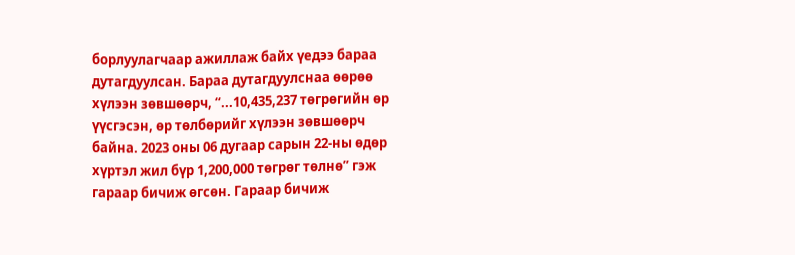борлуулагчаар ажиллаж байх үедээ бараа дутагдуулсан. Бараа дутагдуулснаа өөрөө хүлээн зөвшөөрч, “...10,435,237 төгрөгийн өр үүсгэсэн, өр төлбөрийг хүлээн зөвшөөрч байна. 2023 оны 06 дугаар сарын 22-ны өдөр хүртэл жил бүр 1,200,000 төгрөг төлнө” гэж гараар бичиж өгсөн. Гараар бичиж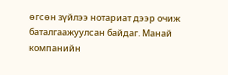өгсөн зүйлээ нотариат дээр очиж баталгаажуулсан байдаг. Манай компанийн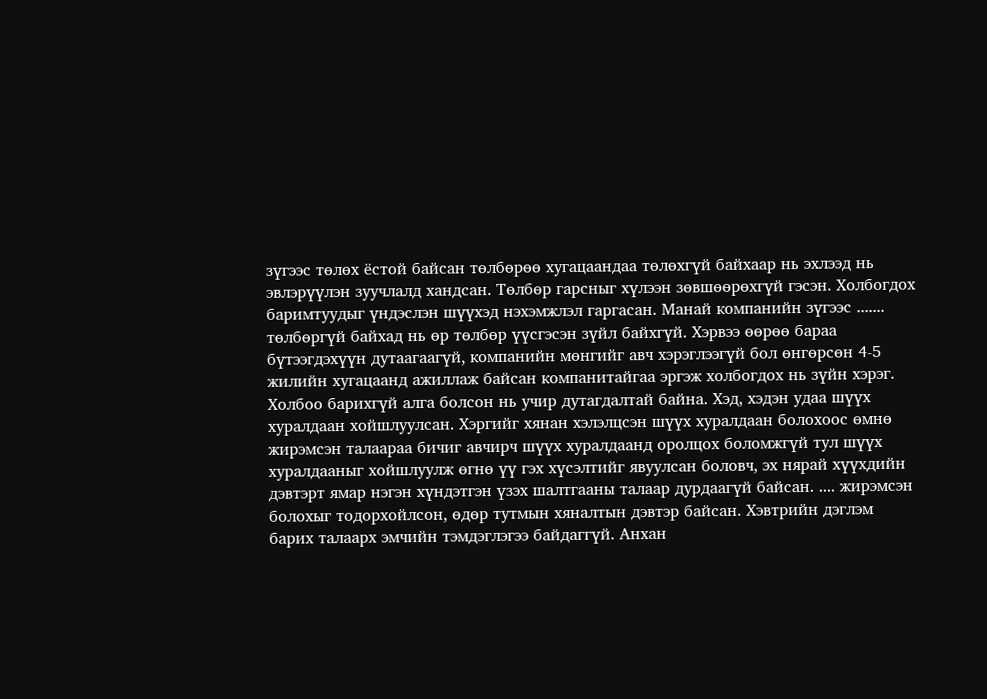зүгээс төлөх ёстой байсан төлбөрөө хугацаандаа төлөхгүй байхаар нь эхлээд нь эвлэрүүлэн зуучлалд хандсан. Төлбөр гарсныг хүлээн зөвшөөрөхгүй гэсэн. Холбогдох баримтуудыг үндэслэн шүүхэд нэхэмжлэл гаргасан. Манай компанийн зүгээс ....... төлбөргүй байхад нь өр төлбөр үүсгэсэн зүйл байхгүй. Хэрвээ өөрөө бараа бүтээгдэхүүн дутаагаагүй, компанийн мөнгийг авч хэрэглээгүй бол өнгөрсөн 4-5 жилийн хугацаанд ажиллаж байсан компанитайгаа эргэж холбогдох нь зүйн хэрэг. Холбоо барихгүй алга болсон нь учир дутагдалтай байна. Хэд, хэдэн удаа шүүх хуралдаан хойшлуулсан. Хэргийг хянан хэлэлцсэн шүүх хуралдаан болохоос өмнө жирэмсэн талаараа бичиг авчирч шүүх хуралдаанд оролцох боломжгүй тул шүүх хуралдааныг хойшлуулж өгнө үү гэх хүсэлтийг явуулсан боловч, эх нярай хүүхдийн дэвтэрт ямар нэгэн хүндэтгэн үзэх шалтгааны талаар дурдаагүй байсан. .... жирэмсэн болохыг тодорхойлсон, өдөр тутмын хяналтын дэвтэр байсан. Хэвтрийн дэглэм барих талаарх эмчийн тэмдэглэгээ байдаггүй. Анхан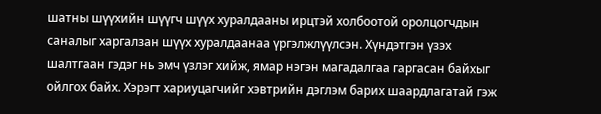шатны шүүхийн шүүгч шүүх хуралдааны ирцтэй холбоотой оролцогчдын саналыг харгалзан шүүх хуралдаанаа үргэлжлүүлсэн. Хүндэтгэн үзэх шалтгаан гэдэг нь эмч үзлэг хийж, ямар нэгэн магадалгаа гаргасан байхыг ойлгох байх. Хэрэгт хариуцагчийг хэвтрийн дэглэм барих шаардлагатай гэж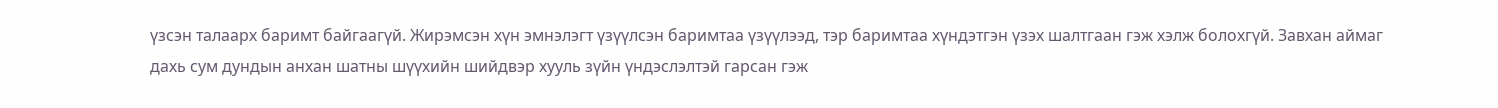үзсэн талаарх баримт байгаагүй. Жирэмсэн хүн эмнэлэгт үзүүлсэн баримтаа үзүүлээд, тэр баримтаа хүндэтгэн үзэх шалтгаан гэж хэлж болохгүй. Завхан аймаг дахь сум дундын анхан шатны шүүхийн шийдвэр хууль зүйн үндэслэлтэй гарсан гэж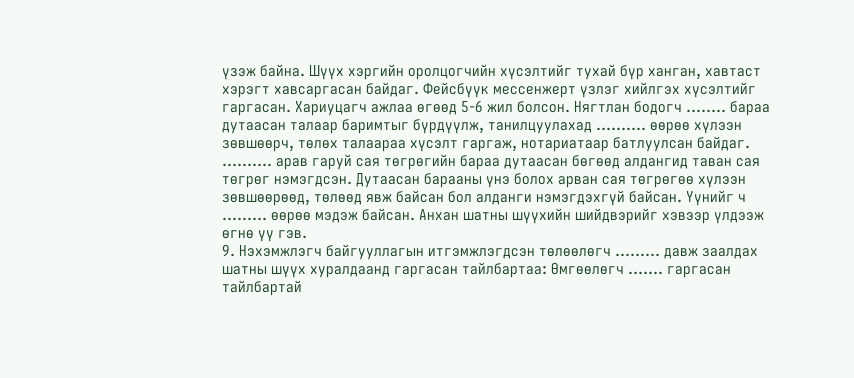үзэж байна. Шүүх хэргийн оролцогчийн хүсэлтийг тухай бүр ханган, хавтаст хэрэгт хавсаргасан байдаг. Фейсбүүк мессенжерт үзлэг хийлгэх хүсэлтийг гаргасан. Хариуцагч ажлаа өгөөд 5-6 жил болсон. Нягтлан бодогч ........ бараа дутаасан талаар баримтыг бүрдүүлж, танилцуулахад .......... өөрөө хүлээн зөвшөөрч, төлөх талаараа хүсэлт гаргаж, нотариатаар батлуулсан байдаг. .......... арав гаруй сая төгрөгийн бараа дутаасан бөгөөд алдангид таван сая төгрөг нэмэгдсэн. Дутаасан барааны үнэ болох арван сая төгрөгөө хүлээн зөвшөөрөөд, төлөөд явж байсан бол алданги нэмэгдэхгүй байсан. Үүнийг ч ......... өөрөө мэдэж байсан. Анхан шатны шүүхийн шийдвэрийг хэвээр үлдээж өгнө үү гэв.
9. Нэхэмжлэгч байгууллагын итгэмжлэгдсэн төлөөлөгч ......... давж заалдах шатны шүүх хуралдаанд гаргасан тайлбартаа: Өмгөөлөгч ....... гаргасан тайлбартай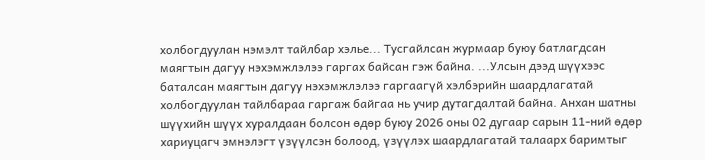холбогдуулан нэмэлт тайлбар хэлье... Тусгайлсан журмаар буюу батлагдсан маягтын дагуу нэхэмжлэлээ гаргах байсан гэж байна. ...Улсын дээд шүүхээс баталсан маягтын дагуу нэхэмжлэлээ гаргаагүй хэлбэрийн шаардлагатай холбогдуулан тайлбараа гаргаж байгаа нь учир дутагдалтай байна. Анхан шатны шүүхийн шүүх хуралдаан болсон өдөр буюу 2026 оны 02 дугаар сарын 11-ний өдөр хариуцагч эмнэлэгт үзүүлсэн болоод, үзүүлэх шаардлагатай талаарх баримтыг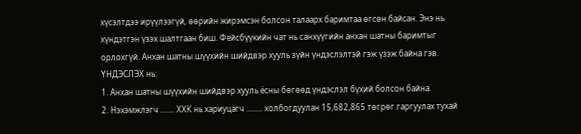хүсэлтдээ ирүүлээгүй, өөрийн жирэмсэн болсон талаарх баримтаа өгсөн байсан. Энэ нь хүндэтгэн үзэх шалтгаан биш. Фейсбүүкийн чат нь санхүүгийн анхан шатны баримтыг орлохгүй. Анхан шатны шүүхийн шийдвэр хууль зүйн үндэслэлтэй гэж үзэж байна гэв.
ҮНДЭСЛЭХ нь:
1. Анхан шатны шүүхийн шийдвэр хууль ёсны бөгөөд үндэслэл бүхий болсон байна.
2. Нэхэмжлэгч ....... ХХК нь хариуцагч ........ холбогдуулан 15,682,865 төгрөг гаргуулах тухай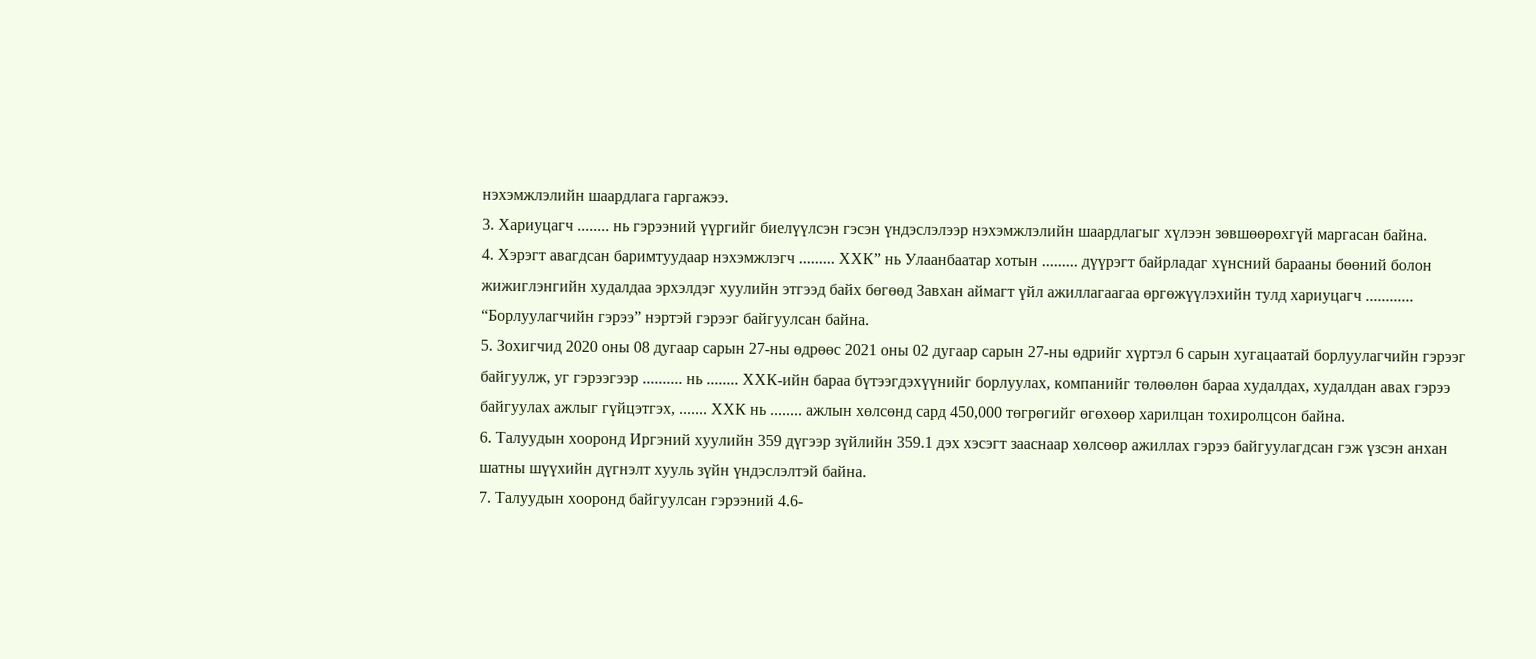нэхэмжлэлийн шаардлага гаргажээ.
3. Хариуцагч ........ нь гэрээний үүргийг биелүүлсэн гэсэн үндэслэлээр нэхэмжлэлийн шаардлагыг хүлээн зөвшөөрөхгүй маргасан байна.
4. Хэрэгт авагдсан баримтуудаар нэхэмжлэгч ......... ХХК” нь Улаанбаатар хотын ......... дүүрэгт байрладаг хүнсний барааны бөөний болон жижиглэнгийн худалдаа эрхэлдэг хуулийн этгээд байх бөгөөд Завхан аймагт үйл ажиллагаагаа өргөжүүлэхийн тулд хариуцагч ............ “Борлуулагчийн гэрээ” нэртэй гэрээг байгуулсан байна.
5. Зохигчид 2020 оны 08 дугаар сарын 27-ны өдрөөс 2021 оны 02 дугаар сарын 27-ны өдрийг хүртэл 6 сарын хугацаатай борлуулагчийн гэрээг байгуулж, уг гэрээгээр .......... нь ........ ХХК-ийн бараа бүтээгдэхүүнийг борлуулах, компанийг төлөөлөн бараа худалдах, худалдан авах гэрээ байгуулах ажлыг гүйцэтгэх, ....... ХХК нь ........ ажлын хөлсөнд сард 450,000 төгрөгийг өгөхөөр харилцан тохиролцсон байна.
6. Талуудын хооронд Иргэний хуулийн 359 дүгээр зүйлийн 359.1 дэх хэсэгт зааснаар хөлсөөр ажиллах гэрээ байгуулагдсан гэж үзсэн анхан шатны шүүхийн дүгнэлт хууль зүйн үндэслэлтэй байна.
7. Талуудын хооронд байгуулсан гэрээний 4.6-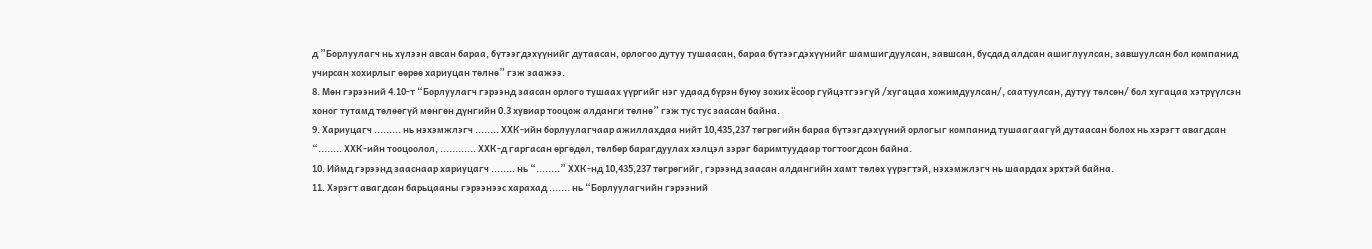д ”Борлуулагч нь хүлээн авсан бараа, бүтээгдэхүүнийг дутаасан, орлогоо дутуу тушаасан, бараа бүтээгдэхүүнийг шамшигдуулсан, завшсан, бусдад алдсан ашиглуулсан, завшуулсан бол компанид учирсан хохирлыг өөрөө хариуцан төлнө” гэж заажээ.
8. Мөн гэрээний 4.10-т “Борлуулагч гэрээнд заасан орлого тушаах үүргийг нэг удаад бүрэн буюу зохих ёсоор гүйцэтгээгүй /хугацаа хожимдуулсан/, саатуулсан, дутуу төлсөн/ бол хугацаа хэтрүүлсэн хоног тутамд төлөөгүй мөнгөн дүнгийн 0.3 хувиар тооцож алданги төлнө” гэж тус тус заасан байна.
9. Хариуцагч ......... нь нэхэмжлэгч ........ ХХК-ийн борлуулагчаар ажиллахдаа нийт 10,435,237 төгрөгийн бараа бүтээгдэхүүний орлогыг компанид тушаагаагүй дутаасан болох нь хэрэгт авагдсан “........ ХХК-ийн тооцоолол, ............ ХХК-д гаргасан өргөдөл, төлбөр барагдуулах хэлцэл зэрэг баримтуудаар тогтоогдсон байна.
10. Иймд гэрээнд зааснаар хариуцагч ........ нь “........” ХХК-нд 10,435,237 төгрөгийг, гэрээнд заасан алдангийн хамт төлөх үүрэгтэй, нэхэмжлэгч нь шаардах эрхтэй байна.
11. Хэрэгт авагдсан барьцааны гэрээнээс харахад ....... нь “Борлуулагчийн гэрээний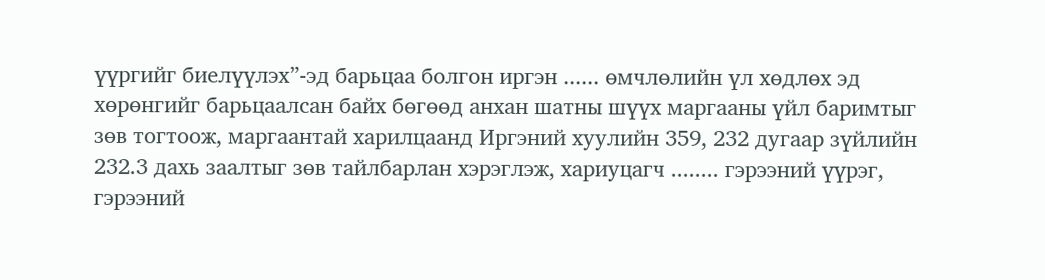үүргийг биелүүлэх”-эд барьцаа болгон иргэн ...... өмчлөлийн үл хөдлөх эд хөрөнгийг барьцаалсан байх бөгөөд анхан шатны шүүх маргааны үйл баримтыг зөв тогтоож, маргаантай харилцаанд Иргэний хуулийн 359, 232 дугаар зүйлийн 232.3 дахь заалтыг зөв тайлбарлан хэрэглэж, хариуцагч ........ гэрээний үүрэг, гэрээний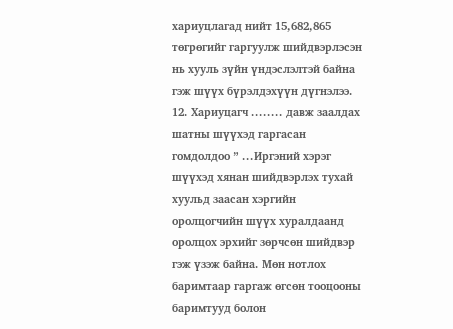хариуцлагад нийт 15,682,865 төгрөгийг гаргуулж шийдвэрлэсэн нь хууль зүйн үндэслэлтэй байна гэж шүүх бүрэлдэхүүн дүгнэлээ.
12. Хариуцагч ........ давж заалдах шатны шүүхэд гаргасан гомдолдоо ” ...Иргэний хэрэг шүүхэд хянан шийдвэрлэх тухай хуульд заасан хэргийн оролцогчийн шүүх хуралдаанд оролцох эрхийг зөрчсөн шийдвэр гэж үзэж байна. Мөн нотлох баримтаар гаргаж өгсөн тооцооны баримтууд болон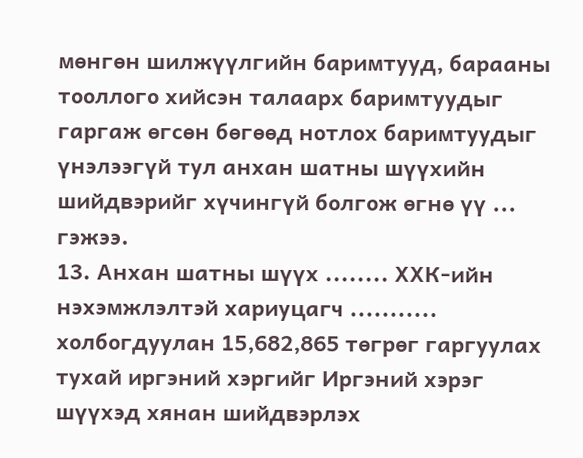мөнгөн шилжүүлгийн баримтууд, барааны тооллого хийсэн талаарх баримтуудыг гаргаж өгсөн бөгөөд нотлох баримтуудыг үнэлээгүй тул анхан шатны шүүхийн шийдвэрийг хүчингүй болгож өгнө үү ... гэжээ.
13. Анхан шатны шүүх ........ ХХК-ийн нэхэмжлэлтэй хариуцагч ........... холбогдуулан 15,682,865 төгрөг гаргуулах тухай иргэний хэргийг Иргэний хэрэг шүүхэд хянан шийдвэрлэх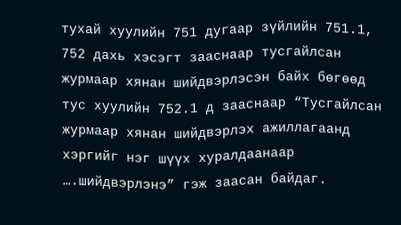тухай хуулийн 751 дугаар зүйлийн 751.1, 752 дахь хэсэгт зааснаар тусгайлсан журмаар хянан шийдвэрлэсэн байх бөгөөд тус хуулийн 752.1 д зааснаар “Тусгайлсан журмаар хянан шийдвэрлэх ажиллагаанд хэргийг нэг шүүх хуралдаанаар ….шийдвэрлэнэ” гэж заасан байдаг.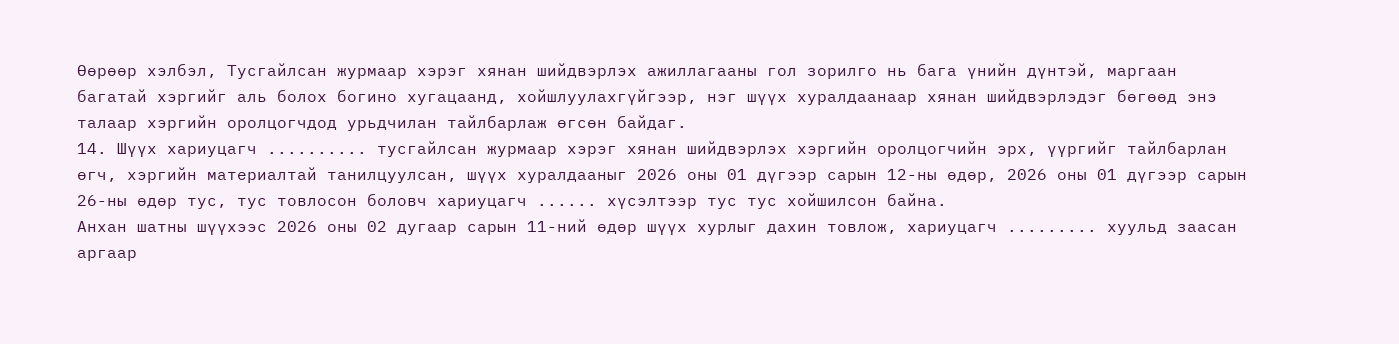Өөрөөр хэлбэл, Тусгайлсан журмаар хэрэг хянан шийдвэрлэх ажиллагааны гол зорилго нь бага үнийн дүнтэй, маргаан багатай хэргийг аль болох богино хугацаанд, хойшлуулахгүйгээр, нэг шүүх хуралдаанаар хянан шийдвэрлэдэг бөгөөд энэ талаар хэргийн оролцогчдод урьдчилан тайлбарлаж өгсөн байдаг.
14. Шүүх хариуцагч .......... тусгайлсан журмаар хэрэг хянан шийдвэрлэх хэргийн оролцогчийн эрх, үүргийг тайлбарлан өгч, хэргийн материалтай танилцуулсан, шүүх хуралдааныг 2026 оны 01 дүгээр сарын 12-ны өдөр, 2026 оны 01 дүгээр сарын 26-ны өдөр тус, тус товлосон боловч хариуцагч ...... хүсэлтээр тус тус хойшилсон байна.
Анхан шатны шүүхээс 2026 оны 02 дугаар сарын 11-ний өдөр шүүх хурлыг дахин товлож, хариуцагч ......... хуульд заасан аргаар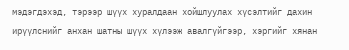мэдэгдэхэд, тэрээр шүүх хуралдаан хойшлуулах хүсэлтийг дахин ирүүлснийг анхан шатны шүүх хүлээж авалгүйгээр, хэргийг хянан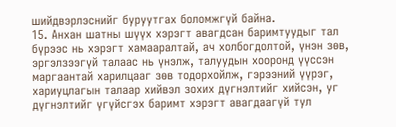шийдвэрлэснийг буруутгах боломжгүй байна.
15. Анхан шатны шүүх хэрэгт авагдсан баримтуудыг тал бүрээс нь хэрэгт хамааралтай, ач холбогдолтой, үнэн зөв, эргэлзээгүй талаас нь үнэлж, талуудын хооронд үүссэн маргаантай харилцааг зөв тодорхойлж, гэрээний үүрэг, хариуцлагын талаар хийвэл зохих дүгнэлтийг хийсэн, уг дүгнэлтийг үгүйсгэх баримт хэрэгт авагдаагүй тул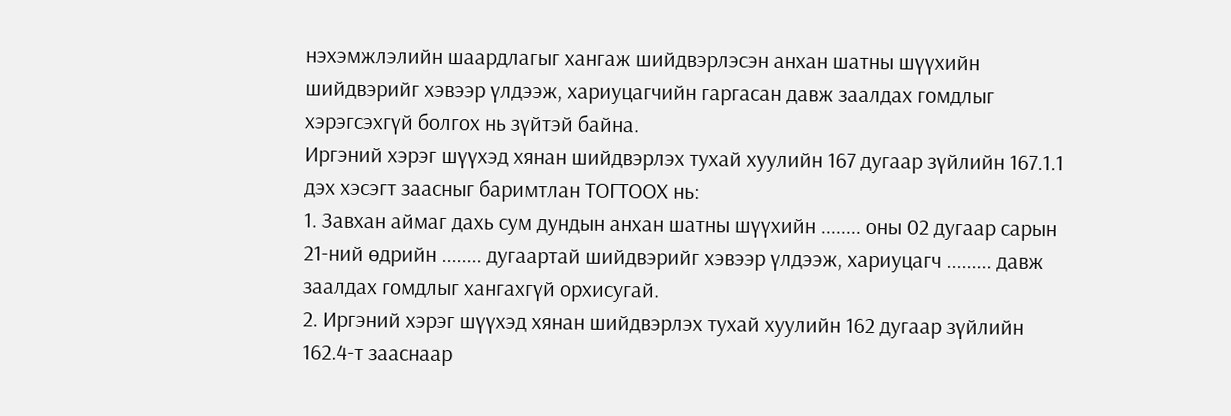нэхэмжлэлийн шаардлагыг хангаж шийдвэрлэсэн анхан шатны шүүхийн шийдвэрийг хэвээр үлдээж, хариуцагчийн гаргасан давж заалдах гомдлыг хэрэгсэхгүй болгох нь зүйтэй байна.
Иргэний хэрэг шүүхэд хянан шийдвэрлэх тухай хуулийн 167 дугаар зүйлийн 167.1.1 дэх хэсэгт заасныг баримтлан ТОГТООХ нь:
1. Завхан аймаг дахь сум дундын анхан шатны шүүхийн ........ оны 02 дугаар сарын 21-ний өдрийн ........ дугаартай шийдвэрийг хэвээр үлдээж, хариуцагч ......... давж заалдах гомдлыг хангахгүй орхисугай.
2. Иргэний хэрэг шүүхэд хянан шийдвэрлэх тухай хуулийн 162 дугаар зүйлийн 162.4-т зааснаар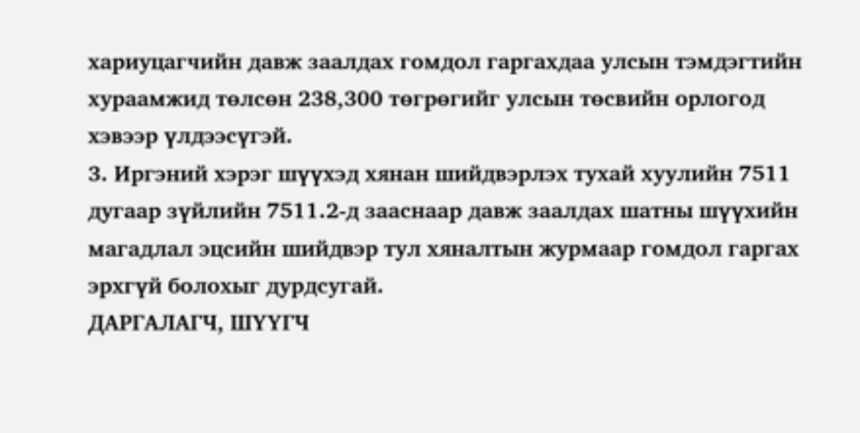хариуцагчийн давж заалдах гомдол гаргахдаа улсын тэмдэгтийн хураамжид төлсөн 238,300 төгрөгийг улсын төсвийн орлогод хэвээр үлдээсүгэй.
3. Иргэний хэрэг шүүхэд хянан шийдвэрлэх тухай хуулийн 7511 дугаар зүйлийн 7511.2-д зааснаар давж заалдах шатны шүүхийн магадлал эцсийн шийдвэр тул хяналтын журмаар гомдол гаргах эрхгүй болохыг дурдсугай.
ДАРГАЛАГЧ, ШҮҮГЧ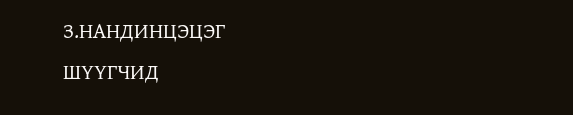З.НАНДИНЦЭЦЭГ
ШҮҮГЧИД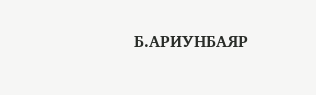Б.АРИУНБАЯР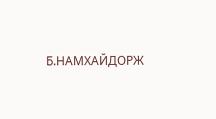Б.НАМХАЙДОРЖ